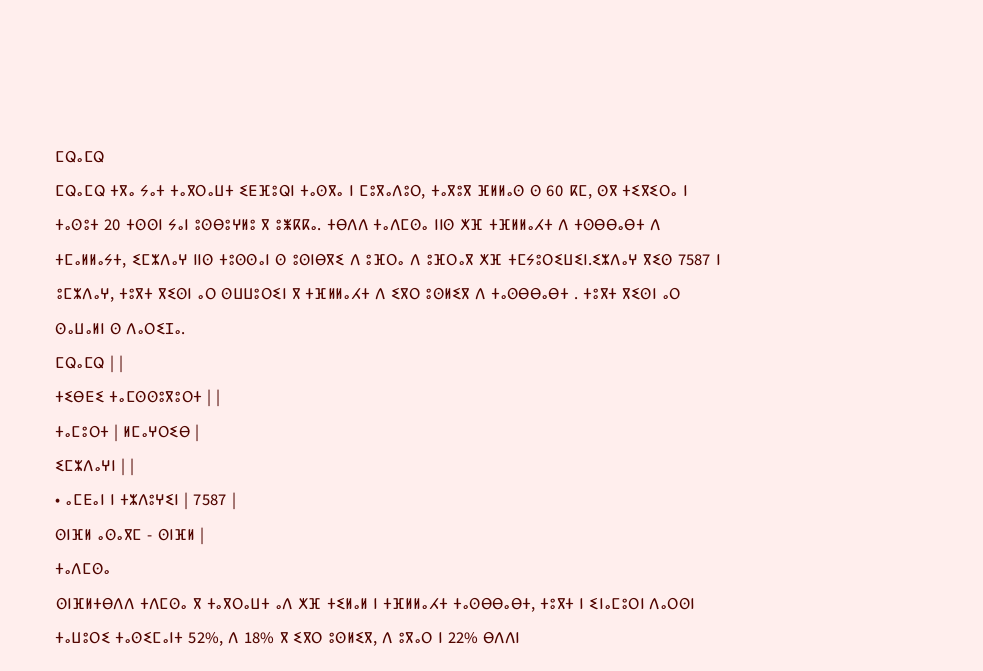ⵎⵕⴰⵎⵕ
ⵎⵕⴰⵎⵕ ⵜⴳⴰ ⵢⴰⵜ ⵜⴰⴳⵔⴰⵡⵜ ⵉⴹⴼⵓⵕⵏ ⵜⴰⵙⴳⴰ ⵏ ⵎⵓⴳⴰⴷⵓⵔ, ⵜⴰⴳⵓⴳ ⴼⵍⵍⴰⵙ ⵙ 60 ⴽⵎ, ⵙⴳ ⵜⵉⴳⵉⵔⴰ ⵏ ⵜⴰⵙⵓⵜ 20 ⵜⵙⵙⵏ ⵢⴰⵏ ⵓⵙⴱⵓⵖⵍⵓ ⴳ ⵓⵥⴽⴽⴰ. ⵜⴱⴷⴷ ⵜⴰⴷⵎⵙⴰ ⵏⵏⵙ ⵅⴼ ⵜⴼⵍⵍⴰⵃⵜ ⴷ ⵜⵙⴱⴱⴰⴱⵜ ⴷ ⵜⵎⴰⵍⵍⴰⵢⵜ, ⵉⵎⵣⴷⴰⵖ ⵏⵏⵙ ⵜⵓⵙⵙⴰⵏ ⵙ ⵓⵙⵏⴱⴳⵉ ⴷ ⵓⴼⵔⴰ ⴷ ⵓⴼⵔⴰⴳ ⵅⴼ ⵜⵎⵢⵓⵔⵉⵡⵉⵏ.ⵉⵣⴷⴰⵖ ⴳⵉⵙ 7587 ⵏ ⵓⵎⵣⴷⴰⵖ, ⵜⵓⴳⵜ ⴳⵉⵙⵏ ⴰⵔ ⵙⵡⵡⵓⵔⵉⵏ ⴳ ⵜⴼⵍⵍⴰⵃⵜ ⴷ ⵉⴳⵔ ⵓⵙⵍⵉⴳ ⴷ ⵜⴰⵙⴱⴱⴰⴱⵜ . ⵜⵓⴳⵜ ⴳⵉⵙⵏ ⴰⵔ ⵙⴰⵡⴰⵍⵏ ⵙ ⴷⴰⵔⵉⵊⴰ.
ⵎⵕⴰⵎⵕ | |
ⵜⵉⴱⴹⵉ ⵜⴰⵎⵙⵙⵓⴳⵓⵔⵜ | |
ⵜⴰⵎⵓⵔⵜ | ⵍⵎⴰⵖⵔⵉⴱ |
ⵉⵎⵣⴷⴰⵖⵏ | |
• ⴰⵎⴹⴰⵏ ⵏ ⵜⵣⴷⵓⵖⵉⵏ | 7587 |
ⵙⵏⴼⵍ ⴰⵙⴰⴳⵎ - ⵙⵏⴼⵍ |
ⵜⴰⴷⵎⵙⴰ
ⵙⵏⴼⵍⵜⴱⴷⴷ ⵜⴷⵎⵙⴰ ⴳ ⵜⴰⴳⵔⴰⵡⵜ ⴰⴷ ⵅⴼ ⵜⵉⵍⴰⵍ ⵏ ⵜⴼⵍⵍⴰⵃⵜ ⵜⴰⵙⴱⴱⴰⴱⵜ, ⵜⵓⴳⵜ ⵏ ⵉⵏⴰⵎⵓⵔⵏ ⴷⴰⵔⵙⵏ ⵜⴰⵡⵓⵔⵉ ⵜⴰⵙⵉⵎⴰⵏⵜ 52%, ⴷ 18% ⴳ ⵉⴳⵔ ⵓⵙⵍⵉⴳ, ⴷ ⵓⴳⴰⵔ ⵏ 22% ⴱⴷⴷⵏ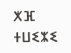ⵅⴼ ⵜⵡⵉⵣⵉ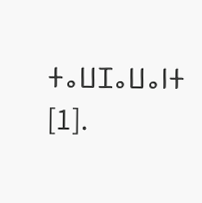ⵜⴰⵡⵊⴰⵡⴰⵏⵜ [1].